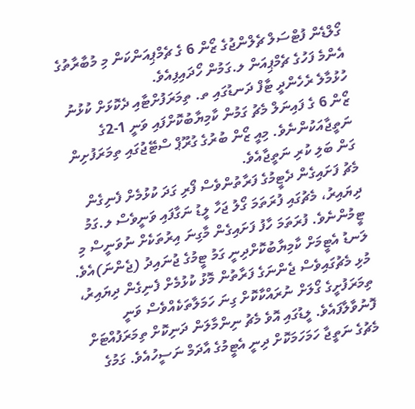ގޯލްޑެން ފުޓްސަލް ޗެލްންޖުގެ ޒޯން 6 ގެ ޗެމްޕިއަންކަން މި މުބާރާތުގެ އެންމެ ފަހުގެ ޗެމްޕިއަން ލ.ގަމުން ހޯދައިފިއެވެ.
ހުޅުމާލެ ރެހެންދީ ޓާފް ދަނޑުގައި ތ. ތިމަރަފުށްޓާއި ދެކޮޅަށް ކުޅުނު ޒޯން 6 ގެ ފައިނަލް މެޗު ގަމުން ކާމިޔާބުކޮށްފައި ވަނީ 1-2ގެ ނަތީޖާއަކުންނެވެ. މިއީ ޒޯން ބުރުގެ ގުރޫޕް ސްޓޭޖުގައި ތިމަރަފުށިން ގަން ބަލި ކުރި ނަތީޖާއެވެ.
މެޗު ފަށައިގެން ދެޓީމުގެ ފަރާތުންވެސް ފޯރި ގަދަ ކުޅުމެށް ފެނިގެން ދިޔައިރު، މެޗުގައި ފުރަތަމަ ގޯލު ޖަހާ ލީޑު ނަގާފައި ވަނީވެސް ލ.ގަމު ޓީމުންނެވެ. ފުރަތަމަ ހާފު ފަށައިގެން މާގިނަ އިރުތަކެށް ނުވަނީސް މި ލަނޑު އެޓީމަށް ކާމިޔާބުކޮށްދިނީ ގަމު ޓީމުގެ ޖުނައިދު (ޖެންނަ)އެވެ. މުޅި މެޗުގައިވެސް ޖެންނަގެ ފަރާތުން މޮޅު ކުޅުމެށް ފެނިގެން ދިޔައިރު، ތިމަރަފުށީގެ ގޯލަށް ނުރައްކާކޮށް ގިނަ ހަމަލާތަކެއްވެސް ވަނީ ފޮނުވާލާފައެވެ. ލީޑުގައި އޮވެ މެޗު ނިންމާލަން ދަނިކޮށް ތިމަރަފުއްޓަށް މެޗުގެ ނަތީޖާ ހަމަހަމަކޮށް ދިނީ އެޓީމުގެ އާދަމް ނަސީހުއެވެ. ގަމުގެ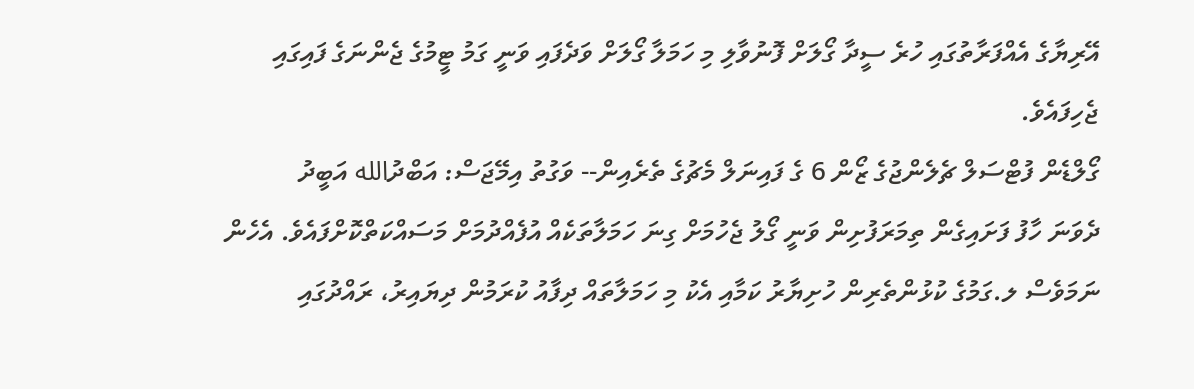އޭރިޔާގެ އެއްފަރާތުގައި ހުރެ ސީދާ ގޯލަށް ފޮނުވާލި މި ހަމަލާ ގޯލަށް ވަދެފައި ވަނީ ގަމު ޓީމުގެ ޖެންނަގެ ފައިގައި ޖެހިފައެވެ.
ގޯލްޑެން ފުޓްސަލް ޗެލެންޖުގެ ޒޯން 6 ގެ ފައިނަލް މެޗުގެ ތެރެއިން-- ވަގުތު އިމޭޖަސް: އަބްދުالله އަބީދު
ދެވަނަ ހާފު ފަށައިގެން ތިމަރަފުށިން ވަނީ ގޯލު ޖެހުމަށް ގިނަ ހަމަލާތަކެއް އުފެއްދުމަށް މަސައްކަތްކޮށްފައެވެ. އެހެން ނަމަވެސް ލ.ގަމުގެ ކުޅުންތެރިން ހުށިޔާރު ކަމާއި އެކު މި ހަމަލާތައް ދިފާއު ކުރަމުން ދިޔައިރު، ރައްދުގައި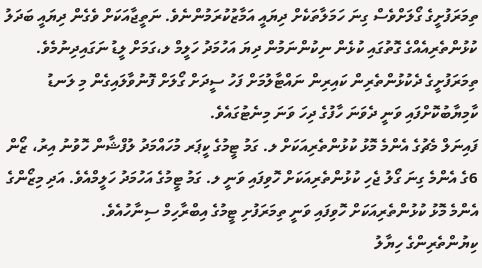ތިމަރަފުށީގެ ގޯލަށްވެސް ގިނަ ހަމަލާތަކެށް ދިޔައީ އަމާޒުކުރަމުންނެވެ. ނަތީޖާއަކަށް ވެގެން ދިޔައީ ބަދަލު ކުޅުންތެރިއެއްގެ ގޮތުގައި ކުޅެން ނިކުންނަމުން ދިޔަ އަހުމަދު ހަލީމް ލ،ގަމަށް ލީޑު ނަގައިދިނުމެވެ. ތިމަރަފުށީގެ ދެކުޅުންތެރިން ކައިރިން ނައްޓާލުމަށް ފަހު ސީދަށް ގޯލަށް ފޮނުވާލައިގެން މި ލަނޑު ކާމިޔާބުކޮށްފައި ވަނީ ދެވަނަ ހާފުގެ ދިހަ ވަނަ މިނެޓުގައެވެ.
ފައިނަލް މެޗުގެ އެންމެ މޮޅު ކުޅުންތެރިއަކަށް ލ. ގަމު ޓީމުގެ ކީޕަރ މުހައްމަދު ލުފްޝާން ހޮވުނު އިރު، ޒޯން 6ގެ އެންމެ ގިނަ ގޯލު ޖެހި ކުޅުންތެރިއަކަށް ހޮވިފައި ވަނީ ލ. ގަމު ޓީމުގެ އަހުމަދު ހަލީމްއެވެ. އަދި މިޒޯންގެ އެންމެ މޮޅު ކުޅުންތެރިއަކަށް ހޮވިފައި ވަނީ ތިމަރަފުށި ޓީމުގެ އިބްރާހިމް ސިނާހުއެވެ.
ކިޔުންތެރިންގެ ހިޔާލު